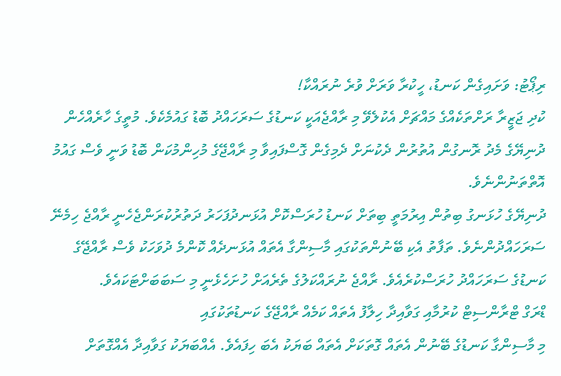ރިޕޯޓު: ވަށައިގެން ކަނޑު، ހީކުރާ ވަރަށް ވުރެ ނުރައްކާ!
ކުދި ޖަޒީރާ ރަށްތަކެއްގެ މައްޗަށް އެކުލެވޭ މި ރާއްޖެއަކީ ކަނޑުގެ ސަރަހައްދު ބޮޑު ގައުމެކެވެ. މުތީގެ ހާރެއްހެން ދުނިޔޭގެ މެދު ރޮނގުން އުތުރުން ދެކުނަށް ދެމިގެން ގޮސްފައިވާ މި ރާއްޖޭގެ މުހިންމުކަން ބޮޑު ވަނީ ވެސް ގައުމު އޮތްތަނުންނެވެ.
ދުނިޔޭގެ ހުޅަނގު ބިތުން އިރުމަތީ ބިތަށް ކަނޑު ހުރަސްކޮށް އުޅަނދުފަހަރު ދަތުރުކުރަންޖެހެނީ ރާއްޖެ ހިމެނޭ ސަރަހައްދުންނެވެ. ތަފާތު އެކި ބޭނުންތަކުގައި މާސިންގާ އެތައް އުޅަނދެއް ކޮންމެ ދުވަހަކު ވެސް ރާއްޖޭގެ ކަނޑުގެ ސަރަހައްދު ހުރަސްކުރެއެވެ. ރާއްޖެ ނުރައްކަލުގެ ތެރެއަށް ހުށަހެޅެނީ މި ސަބަބަށްޓަކައެވެ.
ޑްރަގް ޓްރާންސިޓް ކުރުމާއި ގަވާއިދާ ހިލާފު އެތައް ކަމެއް ރާއްޖޭގެ ކަނޑުތަކުގައި
މި މާސިންގާ ކަނޑުގެ ބޭނުން އެތައް ގޮތަކަށް އެތައް ބަޔަކު އެބަ ހިފައެވެ. އެއްބަޔަކު ގަވާއިދާ އެއްގޮތަށް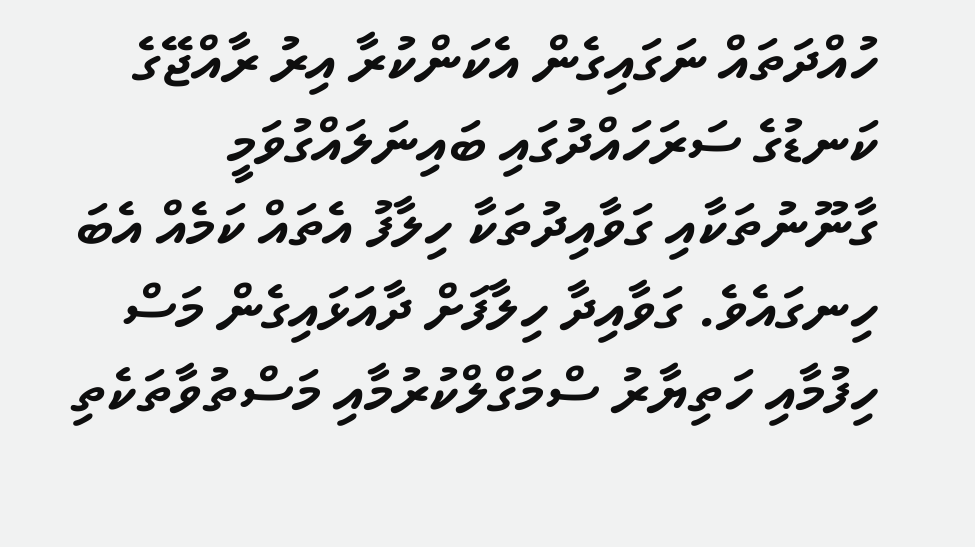ހުއްދަތައް ނަގައިގެން އެކަންކުރާ އިރު ރާއްޖޭގެ ކަނޑުގެ ސަރަހައްދުގައި ބައިނަލައްގުވަމީ ގާނޫނުތަކާއި ގަވާއިދުތަކާ ހިލާފު އެތައް ކަމެއް އެބަ ހިނގައެވެ. ގަވާއިދާ ހިލާފަށް ދާއަޅައިގެން މަސް ހިފުމާއި ހަތިޔާރު ސްމަގްލްކުރުމާއި މަސްތުވާތަކެތި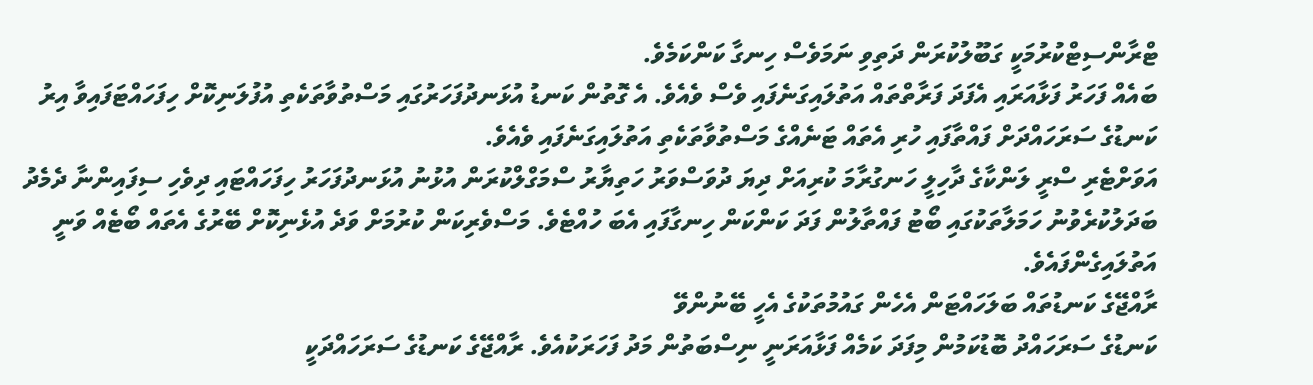ޓްރާންސިޓްކުރުމަކީ ގަބޫލުކުރަން ދަތިވި ނަމަވެސް ހިނގާ ކަންކަމެވެ.
ބައެއް ފަހަރު ފަޅާއަރައި އެފަދަ ފަރާތްތައް އަތުލައިގަނެފައި ވެސް ވެއެވެ. އެ ގޮތުން ކަނޑު އުޅަނދުފަހަރުގައި މަސްތުވާތަކެތި އުފުލަނިކޮށް ހިފަހައްޓަފައިވާ އިރު ކަނޑުގެ ސަރަހައްދަށް ފައްތާފައި ހުރި އެތައް ޓަނެއްގެ މަސްތުވާތަކެތި އަތުލައިގަނެފައި ވެއެވެ.
އަވަށްޓެރި ސްރީ ލަންކާގެ ދާހިލީ ހަނގުރާމަ ކުރިއަށް ދިޔަ ދުވަސްވަރު ހަތިޔާރު ސްމަގްލްކުރަން އުޅުނު އުޅަނދުފަހަރު ހިފަހައްޓައި ދިވެހި ސިފައިންނާ ދެމެދު ބަދަލުކުރެވުނު ހަމަލާތަކުގައި ބޯޓު ފައްތާލުން ފަދަ ކަންކަން ހިނގާފައި އެބަ ހުއްޓެވެ. މަސްވެރިކަން ކުރުމަށް ވަދެ އުޅެނިކޮށް ބޭރުގެ އެތައް ބޯޓެއް ވަނީ އަތުލައިގެންފައެވެ.
ރާއްޖޭގެ ކަނޑުތައް ބަލަހައްޓަން އެހެން ގައުމުތަކުގެ އެހީ ބޭނުންވޭ
ކަނޑުގެ ސަރަހައްދު ބޮޑުކަމުން މިފަދަ ކަމެއް ފަޅާއަރަނީ ނިސްބަތުން މަދު ފަހަރަކުއެވެ. ރާއްޖޭގެ ކަނޑުގެ ސަރަހައްދަކީ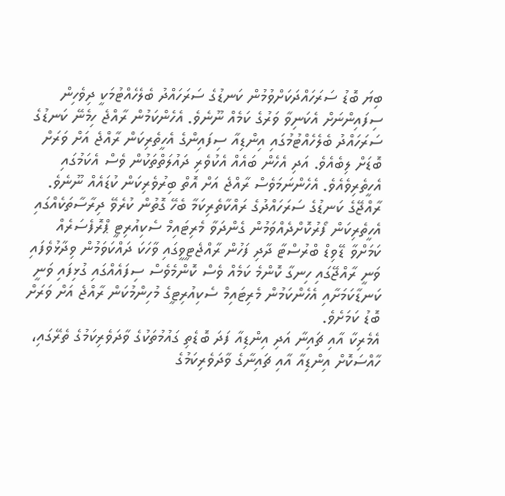ބިޔަ ބޮޑު ސަރަހައްދަކަށްވުމުން ކަނޑުގެ ސަރަހައްދު ބެލެހެއްޓުމަކީ ދިވެހިން ސިފައިންނަށް އެކަނިވާ ވަރުގެ ކަމެއް ނޫނެވެ. އެހެންކަމުން ރާއްޖެ ހިމެނޭ ކަނޑުގެ ސަރަހައްދު ބެލެހެއްޓުމުގައި އިންޑިއާ ސިފައިންގެ އެހީތެރިކަން ރާއްޖެ އަށް ވަރަށް ބޮޑަށް ލިބެއެވެ. އަދި އެހެން ބައެއް އެކުވެރި ދައުލަތްތަކުން ވެސް އެކަމުގައި އެހީތެރިވެއެވެ. އެހެންނަމަވެސް ރާއްޖެ އަށް އޮތް ބިރުވެރިކަން ކުޑައެއް ނޫނެވެ.
ރާއްޖޭގެ ކަނޑުގެ ސަރަހައްދުގެ ރައްކާތެރިކަމާ ބެހޭ ގޮތުން ކުރެވޭ ދިރާސާތަކެއްގައި އެހީތެރިކަން ފޯރުކޮށްދެއްވަމުން ގެންދަވާ މެރިޓައިމް ސެކިއުރިޓީ ޕްރޮފެސަރެއް ކަމަށްވާ ޑޭވިޑް ބްރުސްޓާ ދާދި ފަހުން ރާއްޖެޓީވީގައި ވާހަކަ ދައްކަވަމުން ވިދާޅުވެފައި ވަނީ ރާއްޖޭގައި ހިނގާ ކޮންމެ ކަމެއް ވެސް ކޮންމެވެސް ސިފައެއްގައި ގުޅިފައި ވަނީ ކަނޑާކަމަށާއި އެހެންކަމުން މެރިޓައިމް ސެކިއުރިޓީގެ މުހިންމުކަން ރާއްޖެ އަށް ވަރަށް ބޮޑު ކަމަށެވެ.
އެމެރިކާ އާއި ޗައިނާ އަދި އިންޑިއާ ފަދަ ބޮޑެތި ގައުމުތަކުގެ ވާދަވެރިކަމުގެ ތެރޭގައި، ހާއްސަކޮށް އިންޑިއާ އާއި ޗައިނާގެ ވާދަވެރިކަމުގެ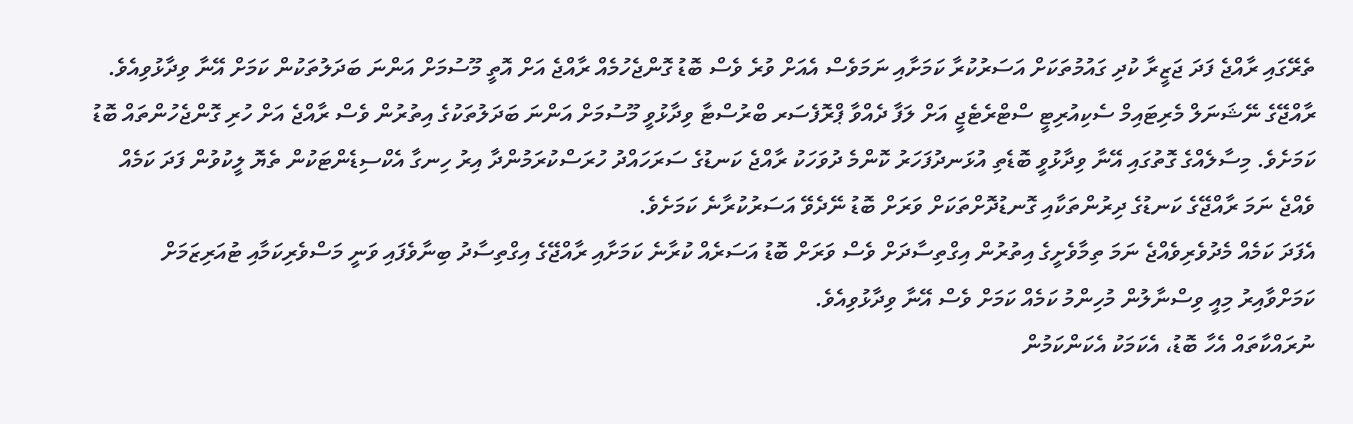ތެރޭގައި ރާއްޖެ ފަދަ ޖަޒީރާ ކުދި ގައުމުތަކަށް އަސަރުކުރާ ކަމަށާއި ނަމަވެސް އެއަށް ވުރެ ވެސް ބޮޑު ގޮންޖެހުމެއް ރާއްޖެ އަށް އޮތީ މޫސުމަށް އަންނަ ބަދަލުތަކުން ކަމަށް އޭނާ ވިދާޅުވިއެވެ.
ރާއްޖޭގެ ނޭޝަނަލް މެރިޓައިމް ސެކިއުރިޓީ ސްޓްރެޓެޖީ އަށް ލަފާ ދެއްވާ ޕްރޮފެސަރ ބްރުސްޓާ ވިދާޅުވީ މޫސުމަށް އަންނަ ބަދަލުތަކުގެ އިތުރުން ވެސް ރާއްޖެ އަށް ހުރި ގޮންޖެހުންތައް ބޮޑު ކަމަށެވެ. މިސާލެއްގެ ގޮތުގައި އޭނާ ވިދާޅުވީ ބޮޑެތި އުޅަނދުފަހަރު ކޮންމެ ދުވަހަކު ރާއްޖެ ކަނޑުގެ ސަރަހައްދު ހުރަސްކުރަމުންދާ އިރު ހިނގާ އެކްސިޑެންޓަކުން ތެޔޮ ލީކުވުން ފަދަ ކަމެއް ވެއްޖެ ނަމަ ރާއްޖޭގެ ކަނޑުގެ ދިރުންތަކާއި ގޮނޑުދޮށްތަކަށް ވަރަށް ބޮޑު ނޭދެވޭ އަސަރުކުރާނެ ކަމަށެވެ.
އެފަދަ ކަމެއް މެދުވެރިވެއްޖެ ނަމަ ތިމާވެށީގެ އިތުރުން އިގްތިސާދަށް ވެސް ވަރަށް ބޮޑު އަސަރެއް ކުރާނެ ކަމަށާއި ރާއްޖޭގެ އިގްތިސާދު ބިނާވެފައި ވަނީ މަސްވެރިކަމާއި ޓުއަރިޒަމަށް ކަމަށްވާއިރު މިއީ ވިސްނާލުން މުހިންމު ކަމެއް ކަމަށް ވެސް އޭނާ ވިދާޅުވިއެވެ.
ނުރައްކާތައް އެހާ ބޮޑު، އެކަމަކު އެކަންކަމުން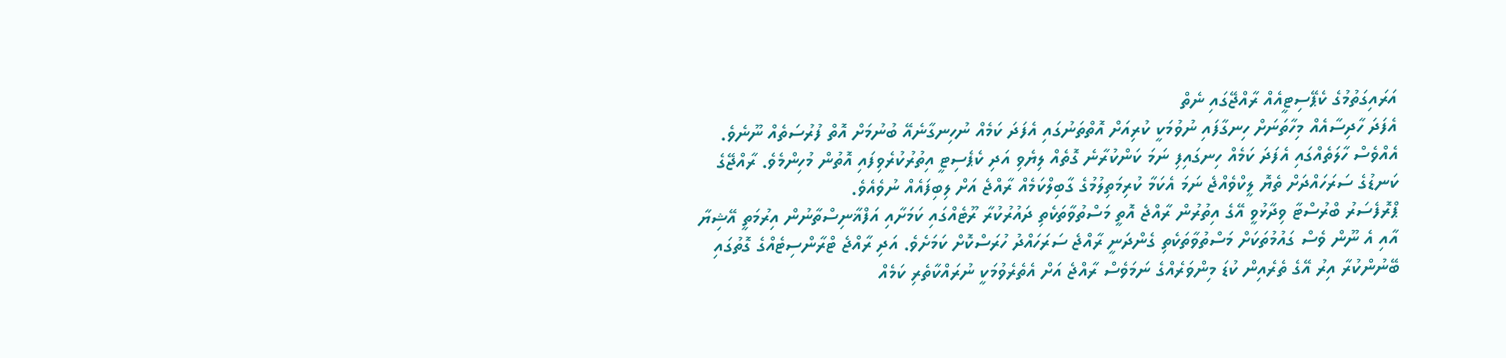އަރައިގަތުމުގެ ކެޕޭސިޓީއެއް ރާއްޖޭގައި ނެތް
އެފަދަ ހާދިސާއެއް މިހާތަނަށް ހިނގާފައި ނުވުމަކީ ކުރިއަށް އޮތްތަނުގައި އެފަދަ ކަމެއް ނުހިނގާނެއޭ ބުނުމަށް އޮތް ފުރުސަތެއް ނޫނެވެ. އެއްވެސް ހާލަތެއްގައި އެފަދަ ކަމެއް ހިނގައިފި ނަމަ ކަންކުރާނެ ގޮތެއް ލިޔެވި އަދި ކެޕެސިޓީ އިތުރުކުރެވިފައި އޮތުން މުހިންމެވެ. ރާއްޖޭގެ ކަނޑުގެ ސަރަހައްދަށް ތެޔޮ ލީކްވެއްޖެ ނަމަ އެކަމާ ކުރިމަތިލުމުގެ ގާބިލްކަމެއް ރާއްޖެ އަށް ލިބިފައެއް ނުވެއެވެ.
ޕްރޮފެސަރު ބްރުސްޓާ ވިދާޅުވީ އޭގެ އިތުރުން ރާއްޖެ އޮތީ މަސްތުވާތަކެތި ދައުރުކުރާ ރޫޓެއްގައި ކަމަށާއި އަފްޣާނިސްތާނުން އިރުމަތީ އޭޝިޔާ އާއި އެ ނޫން ވެސް ގައުމުތަކަށް މަސްތުވާތަކެތި ގެންދަނީ ރާއްޖެ ސަރަހައްދު ހުރަސްކޮށް ކަމަށެވެ. އަދި ރާއްޖެ ޓްރާންސިޓެއްގެ ގޮތުގައި ބޭނުންކުރާ އިރު އޭގެ ތެރެއިން ކުޑަ މިންވަރެއްގެ ނަމަވެސް ރާއްޖެ އަށް އެތެރެވުމަކީ ނުރައްކާތެރި ކަމެއް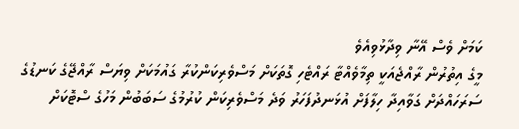ކަމަށް ވެސް އޭނާ ވިދާޅުވިއެވެ
މީގެ އިތުރުން ރާއްޖެއަކީ ތިމާވެއްޓާ ރައްޓެހި ގޮތަކަށް މަސްވެރިކަންކުރާ ގައުމަކަށް ވިޔަސް ރާއްޖޭގެ ކަނޑުގެ ސަރަހައްދަށް ގަވާއިދާ ހިލާފަށް އުޅަނދުފަހަރު ވަދެ މަސްވެރިކަން ކުރުމުގެ ސަބަބުން މަހުގެ ސްޓޮކަށް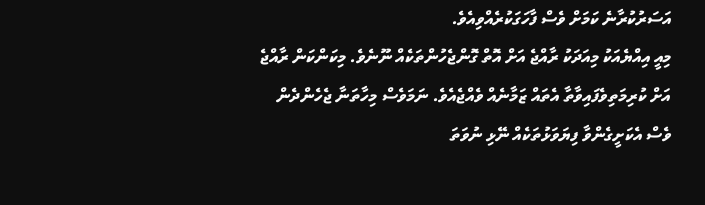އަސަރުކުރާނެ ކަމަށް ވެސް ފާހަގަކުރެއްވިއެވެ.
މިއީ އިއްޔެއަކު މިއަދަކު ރާއްޖެ އަށް އޮތް ގޮންޖެހުންތަކެއް ނޫނެވެ. މިކަންކަން ރާއްޖެ އަށް ކުރިމަތިވެފައިވާތާ އެތައް ޒަމާނެއް ވެއްޖެއެވެ. ނަމަވެސް މިހާތަނާ ޖެހެންދެން ވެސް އެކަށީގެންވާ ފިޔަވަޅުތަކެއް ނޭޅި ނުވަތަ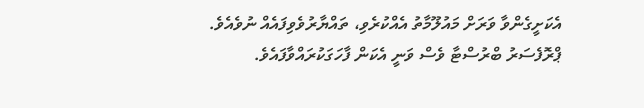އެކަށީގެންވާ ވަރަށް މައުލޫމާތު އެއްކުރެވި، ތައްޔާރުވެވިފައެއް ނުވެއެވެ. ޕްރޮފެސަރު ބްރުސްޓާ ވެސް ވަނީ އެކަން ފާހަގަކުރައްވާފައެވެ.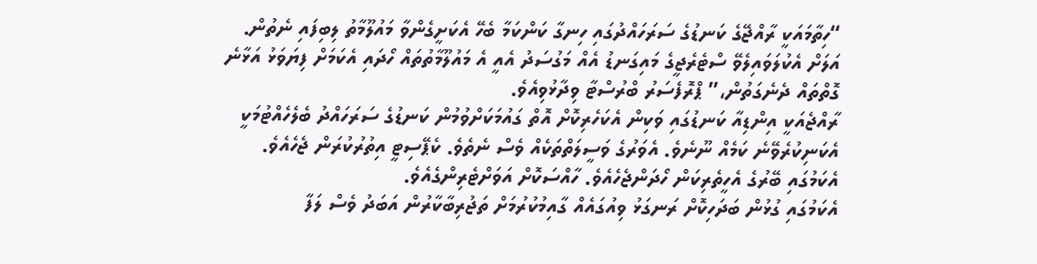“ހިތާމައަކީ ރާއްޖޭގެ ކަނޑުގެ ސަރަހައްދުގައި ހިނގާ ކަންކަމާ ބެހޭ އެކަށީގެންވާ މައުލޫމާތު ލިބިފައި ނެތުން. އަލަށް އެކުލަވައިލެވޭ ސްޓެރެޖީގެ މައިގަނޑު އެއް މަގުސަދު އެއީ އެ މައުލޫމާތުތައް ހޯދައި އެކަމަށް ފިޔަވަޅު އަޅާނެ ގޮތްތައް ދެނެގަތުން،” ޕްރޮފެސަރު ބްރުސްޓާ ވިދާޅުވިއެވެ.
ރާއްޖެއަކީ އިންޑިއާ ކަނޑުގައި ވަކިން އެކަހެރިކޮށް އޮތް ގައުމަކަށްވުމުން ކަނޑުގެ ސަރަހައްދު ބެލެހެއްޓުމަކީ އެކަނިކުރެވޭނެ ކަމެއް ނޫނެވެ. އެވަރުގެ ވަސީލަތްތަކެއް ވެސް ނެތެވެ. ކެޕޭސިޓީ އިތުރުކުރަން ޖެހެއެވެ. އެކަމުގައި ބޭރުގެ އެހީތެރިކަން ހޯދަންޖެހެއެވެ. ހާއްސަކޮށް އަވަށްޓެރިންގެއެވެ.
އެކަމުގައި ގުޅުން ބަދަހިކޮށް ރަނގަޅު ވިއުގައެއް ގާއިމުކުރުމަށް ތަޖުރިބާކާރުން އަބަދު ވެސް ލަފާ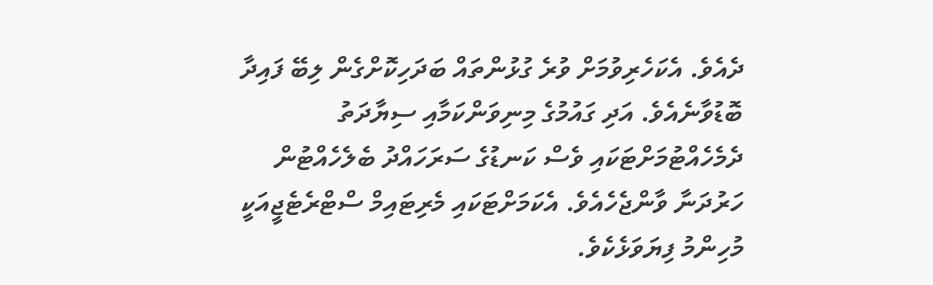ދެއެވެ. އެކަހެރިވުމަށް ވުރެ ގުޅުންތައް ބަދަހިކޮށްގެން ލިބޭ ފައިދާ ބޮޑުވާނެއެވެ. އަދި ގައުމުގެ މިނިވަންކަމާއި ސިޔާދަތު ދެމެހެއްޓުމަށްޓަކައި ވެސް ކަނޑުގެ ސަރަހައްދު ބެލެހެއްޓުން ހަރުދަނާ ވާންޖެހެއެވެ. އެކަމަށްޓަކައި މެރިޓައިމް ސްޓްރެޓެޖީއަކީ މުހިންމު ފިޔަވަޅެކެވެ.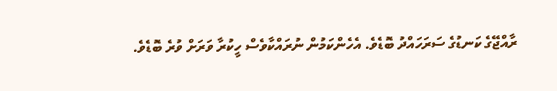ރާއްޖޭގެ ކަނޑުގެ ސަރަހައްދު ބޮޑެވެ. އެހެންކަމުން ނުރައްކާވެސް ހީކުރާ ވަރަށް ވުރެ ބޮޑެވެ.